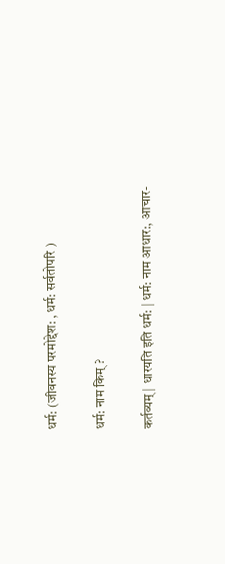धर्म: (जीवनस्य परमोद्देश: , धर्म: सर्वतोपरि )

धर्म: नाम किम् ?

कर्तव्यम् | धारयति इति धर्म: | धर्म: नाम आधार:, आचार-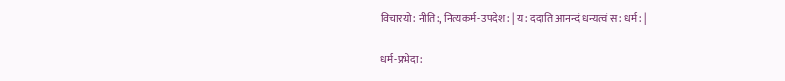विचारयो: नीति:, नित्यकर्म-उपदेश: | य: ददाति आनन्दं धन्यत्वं स: धर्म: |

धर्म-प्रभेदा: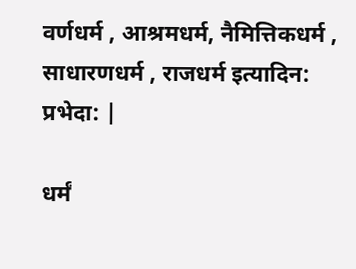वर्णधर्म , आश्रमधर्म, नैमित्तिकधर्म , साधारणधर्म , राजधर्म इत्यादिन: प्रभेदा: |

धर्मं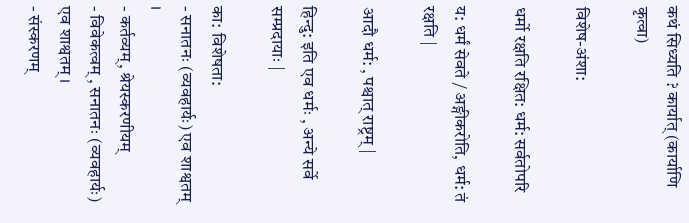कथं सिध्यति ? कार्यात् (कार्याणि कृत्वा)

विशेष-अंशा:

धर्मो रक्षति रक्षित: धर्म: सर्वतोपरि

य: धर्मं सेवते / अङ्गीकरोति, धर्म: तं रक्षति |

आदौ धर्म: , पश्चात् राष्ट्रम् |

हिन्दु: इति एव धर्मः , अन्ये सर्वे सम्प्रदायाः |

का: विशेषता:
- सनातनः (व्यवहार्यः) एव शाश्वतम् ।
- कर्तव्यम्, श्रेयस्करणीयम्
- विवेकत्वम् , सनातनः (व्यवहार्यः) एव शाश्वतम् ।
- संस्करणम्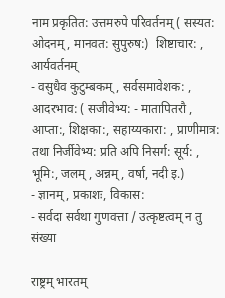नाम प्रकृतित: उत्तमरुपे परिवर्तनम् ( सस्यत: ओदनम्, मानवत: सुपुरुष:)  शिष्टाचार: , आर्यवर्तनम्
- वसुधैव कुटुम्बकम् , सर्वसमावेशक: , आदरभाव: ( सजीवेभ्य: - मातापितरौ , आप्ता:, शिक्षका:, सहाय्यकारा: , प्राणीमात्र: तथा निर्जीवेभ्य: प्रति अपि निसर्ग: सूर्य: , भूमि:, जलम् , अन्नम् , वर्षा, नदी इ.)
- ज्ञानम् , प्रकाशः, विकास:
- सर्वदा सर्वथा गुणवत्ता / उत्कृष्टत्वम् न तु संख्या

राष्ट्रम् भारतम्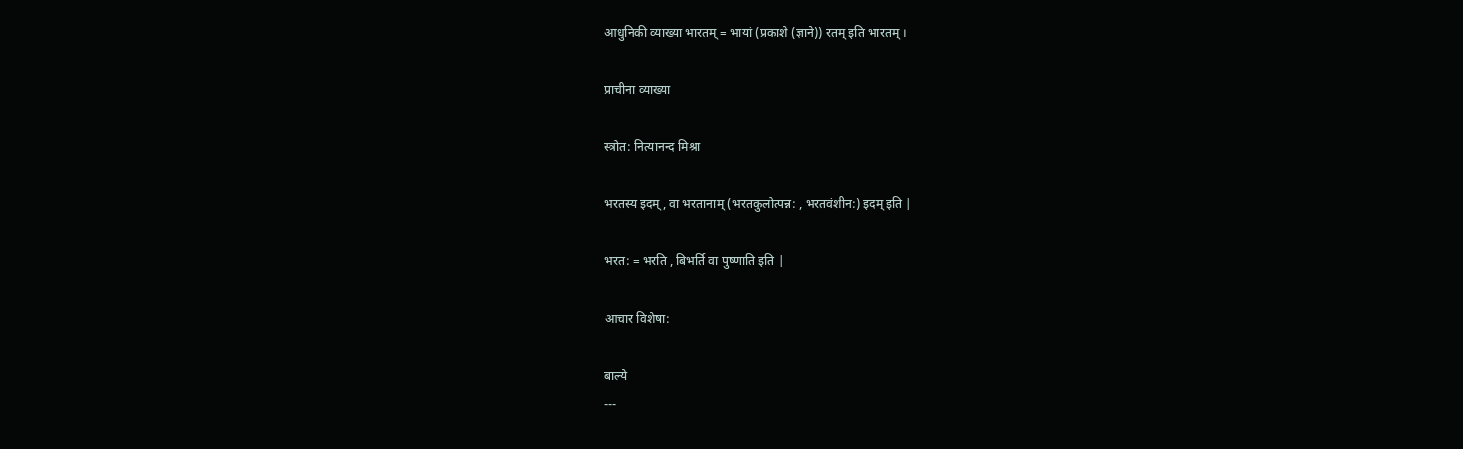आधुनिकी व्याख्या भारतम् = भायां (प्रकाशे (ज्ञाने)) रतम् इति भारतम् ।

प्राचीना व्याख्या

स्त्रोत: नित्यानन्द मिश्रा

भरतस्य इदम् , वा भरतानाम् (भरतकुलोत्पन्न: , भरतवंशीन:) इदम् इति |

भरत: = भरति , बिभर्ति वा पुष्णाति इति |

आचार विशेषा:

बाल्ये
---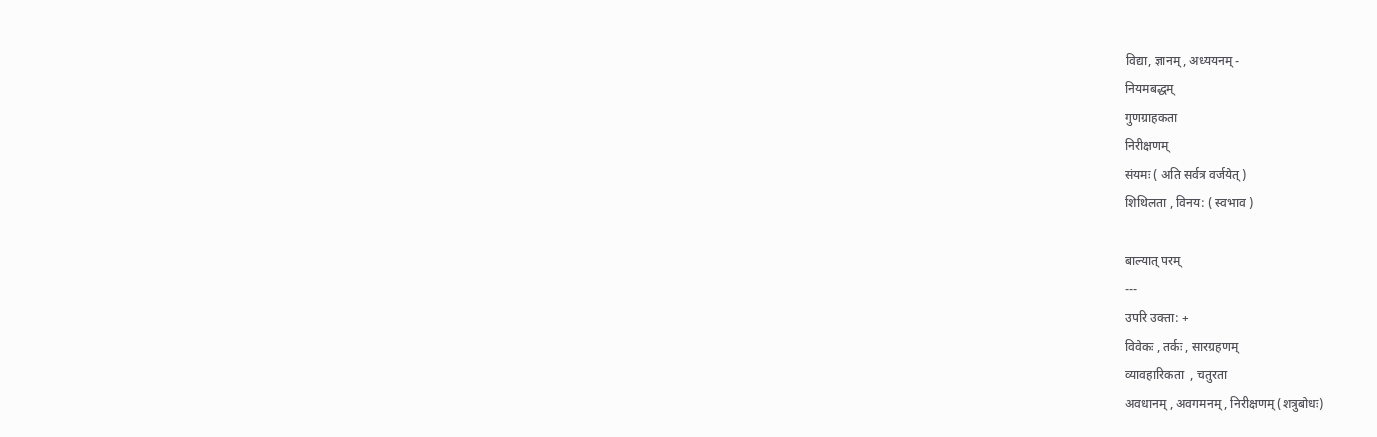विद्या, ज्ञानम् , अध्ययनम् -
नियमबद्धम्
गुणग्राहकता
निरीक्षणम्
संयमः ( अति सर्वत्र वर्जयेत् )
शिथिलता , विनय: ( स्वभाव )

बाल्यात् परम्
---
उपरि उक्ता: +
विवेकः , तर्कः , सारग्रहणम्
व्यावहारिकता  , चतुरता
अवधानम् , अवगमनम् , निरीक्षणम् (शत्रुबोधः)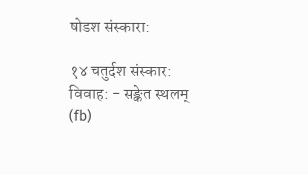षोडश संस्कारा:

१४ चतुर्दश संस्कार: विवाह: - सङ्केत स्थलम् (fb)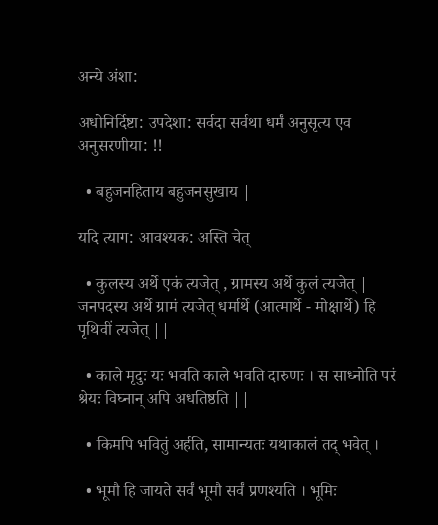अन्ये अंशा:

अधोनिर्दिष्टा: उपदेशा: सर्वदा सर्वथा धर्मं अनुसृत्य एव अनुसरणीया: !!

  • बहुजनहिताय बहुजनसुखाय |

यदि त्याग: आवश्यक: अस्ति चेत्

  • कुलस्य अर्थे एकं त्यजेत् , ग्रामस्य अर्थे कुलं त्यजेत् | जनपदस्य अर्थे ग्रामं त्यजेत् धर्मार्थे (आत्मार्थे - मोक्षार्थे) हि पृथिवीं त्यजेत् ||

  • काले मृदुः यः भवति काले भवति दारुणः । स साध्नोति परं श्रेयः विघ्नान् अपि अधतिष्ठति ||

  • किमपि भवितुं अर्हति, सामान्यतः यथाकालं तद् भवेत् ।

  • भूमौ हि जायते सर्वं भूमौ सर्वं प्रणश्यति । भूमिः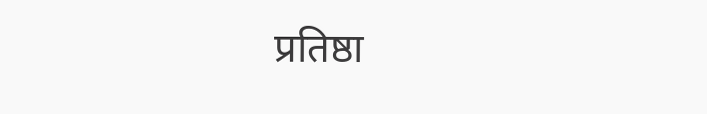प्रतिष्ठा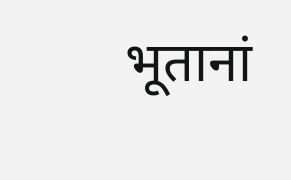भूतानां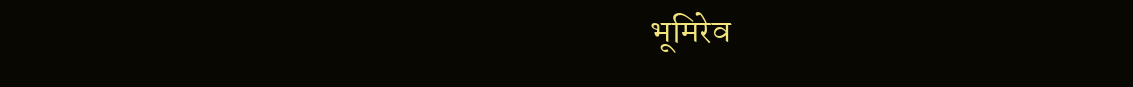भूमिरेव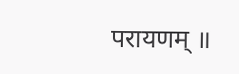परायणम् ॥